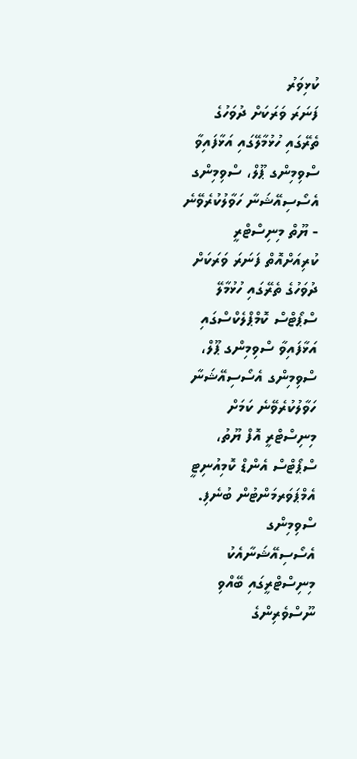ކުޅިވަރު
ފަނަރަ ވަރަކަށް ދުވަހުގެ ތެރޭގައި ހުޅުމާލޭގައި އަޅާފައިވާ ސްވިމިންގ ޕޫލް، ސްވިމިންގ އެސޯސިއޭޝަނާ ހަވާލުކުރެވޭނެ - ޔޫތް މިނިސްޓްރީ
ކުރިއަށްއޮތް ފަނަރަ ވަރަކަށް ދުވަހުގެ ތެރޭގައި ހުޅުމާލޭ ސްޕޯޓްސް ކޮމްޕްލެކްސްގައި އަޅާފައިވާ ސްވިމިންގ ޕޫލް، ސްވިމިންގ އެސޯސިއޭޝަނާ ހަވާލުކުރެވޭނެ ކަމަށް މިނިސްޓްރީ އޮފް ޔޫތު، ސްޕޯޓްސް އެންޑް ކޮމިއުނިޓީ އެމްޕަވަރމަންޓުން ބުނެފި.
ސްވިމިންގ އެސޯސިއޭޝަނާއެކު މިނިސްޓްރީގައި ބޭއްވި ނޫސްވެރިންގެ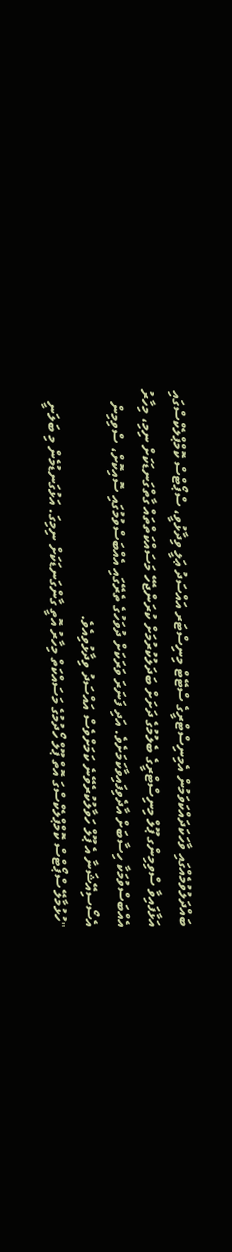ބައްދަލުވުމެއްގައި ވާހަކަދައްކަވަމުން އެމިނިސްޓްރީގެ ސްޓޭޓް މިނިސްޓަރ އައްސަދު ޢަލީ ވިދާޅުވީ، ސްޕޯޓްސް ކޮމްޕްލެކްސްގައި އަޅާފައިވާ ސްވިމިންގ ޕޫލް މިނިސްޓްރީގެ ބެލުމުގެ ދަށަށް ބަދަލުކުރުމަށް ކުރަންޖެހޭ މަސައްކަތްތައް ގާތްގަނޑަކަށް ނިމި، މިހާރު އެއްބަސްވުމަކާ ހިސާބަށް އާދެވިފައިވާކަމަށެވެ. އަދި ފަނަރަ ވަރަކަށް ދުވަހުގެ ތެރޭގައި އެއްބަސްވުމުގައި ސޮއިކޮށް، ސްވިމިން އެސޯސިއޭޝަނާ އެ ޕޫލް ހަވާލުކުރެވޭނެ ކަމަށްވެސް އައްސަދު ވިދާޅުވިއެވެ.
"ހުޅުމާލޭ ސްޕޯޓްސް ކޮމްޕްލެކްސްގަ އޮތް ޕޫލް ހޯދުމުގެ މަސައްކަތް މިހާރު އޮތީ ގާންގަނޑަކަށް ނިމިގަ. އަޅުގަނޑުމެން މި ބަލަނީ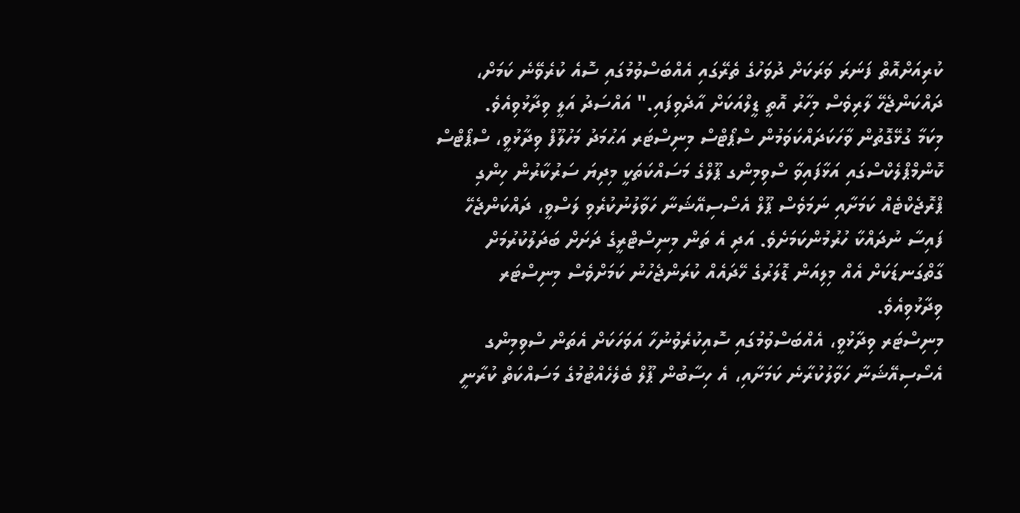ކުރިއަށްއޮތް ފަނަރަ ވަރަކަށް ދުވަހުގެ ތެރޭގައި އެއްބަސްވުމުގައި ސޮއެ ކުރެވޭނެ ކަމަށް، ދައްކަންޖެހޭ ލާރިވެސް މިހާރު އޮތީ ޑީލްއަކަށް އާދެވިފައި." އައްސަދު އަލީ ވިދާޅުވިއެވެ.
މިކަމާ ގުޅޭގޮތުން ވާހަކަދައްކަވަމުން ސްޕޯޓްސް މިނިސްޓަރ އަޙުމަދު މަހުލޫފް ވިދާޅުވީ، ސްޕޯޓްސް ކޮންމްޕްލެކްސްގައި އަޅާފައިވާ ސްވިމިންގ ޕޫލްގެ މަސައްކަތަކީ މިދިޔަ ސަރުކާރުން ހިންގި ޕްރޮޖެކްޓެއް ކަމަށާއި ނަމަވެސް ޕޫލް އެސޯސިއޭޝަނާ ހަވާލުނުކުރެވި ލަސްވީ، ދައްކަންޖެހޭ ފައިސާ ނުދައްކާ ހުރުމުންކަމަށެވެ. އަދި އެ ތަން މިނިސްޓްރީގެ ދަށަށް ބަދަލުކުރުމަށް ގާތްގަނޑަކަށް އެއް މިލިއަން ޑޮލަރުގެ ހޭދައެއް ކުރަންޖެހުނު ކަމަށްވެސް މިނިސްޓަރ ވިދާޅުވިއެވެ.
މިނިސްޓަރ ވިދާޅުވީ، އެއްބަސްވުމުގައި ސޮއިކުރެވުނުހާ އަވަހަކަށް އެތަން ސްވިމިންގ އެސޯސިއޭޝަނާ ހަވާލުކުރާނެ ކަމަށާއި، އެ ހިސާބުން ޕޫލް ބެލެހެއްޓުމުގެ މަސައްކަތް ކުރާނީ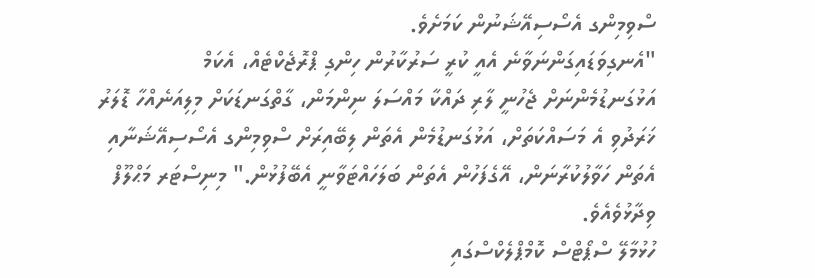ސްވިމިންގ އެސޯސިއޭޝަނުން ކަމަށެވެ.
"އެނގިވަޑައިގަންނަވާނެ އެއީ ކުރީ ސަރުކާރުން ހިންގި ޕްރޮޖެކްޓެއް، އެކަމް އަޅުގަނޑުމެންނަށް ޖެހުނީ ލާރި ދައްކާ މައްސަލަ ނިންމަން، ގާތްގަނޑަކަށް މިލިއަނެއްހާ ޑޮލަރު ޚަރަދުވި އެ މަސައްކަތަށް، އަޅުގަނޑުމެން އެތަން ލިބޭއިރަށް ސްވިމިންގ އެސޯސިއޭޝަނާއި އެތަން ހަވާލުކުރާނަން، އޭގެފަހުން އެތަން ބަލަހައްޓަވާނީ އެބޭފުޅުން." މިނިސްޓަރ މަޙްލޫފް ވިދާޅުވެއެވެ.
ހުޅުމާލޭ ސްޕޯޓްސް ކޮމްޕްލެކްސްގައި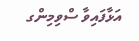އަޅާފައިވާ ސްވިމިންގ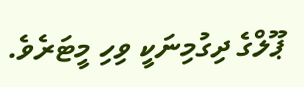ޕޫލްގެ ދިގުމިނަކީ ވިހި މީޓަރެވެ.